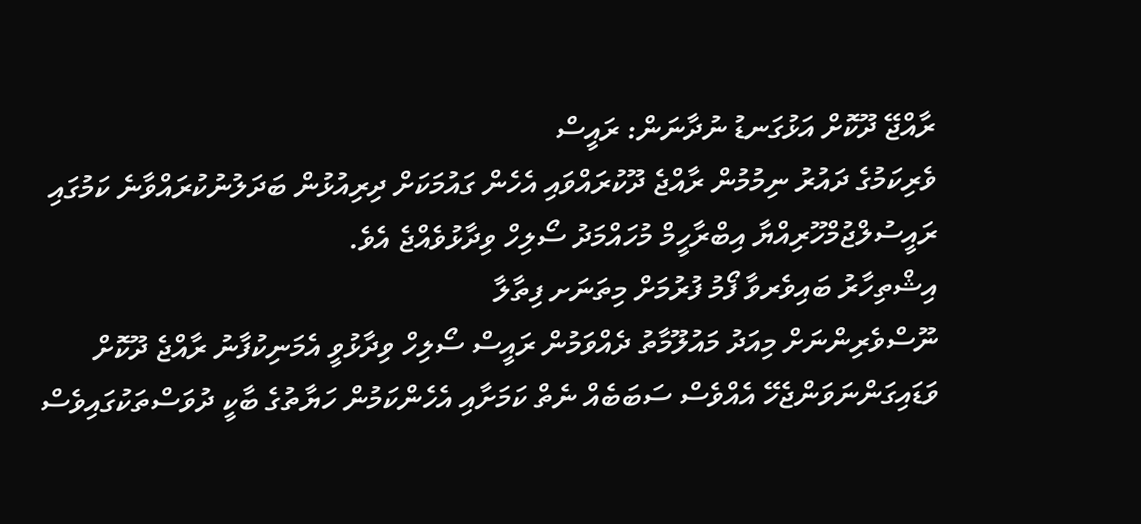ރާއްޖޭ ދޫކޮށް އަޅުގަނޑު ނުދާނަން: ރައީސް
ވެރިކަމުގެ ދައުރު ނިމުމުން ރާއްޖެ ދޫކުރައްވައި އެހެން ގައުމަކަށް ދިރިއުޅުން ބަދަލުނުކުރައްވާނެ ކަމުގައި ރައީސުލްޖުމްހޫރިއްޔާ އިބްރާހީމް މުހައްމަދު ސޯލިހް ވިދާޅުވެއްޖެ އެވެ.
އިޝްތިހާރު ބައިވެރވާ ފޯމު ފުރުމަށް މިތަނަށ ފިތާލާ
ނޫސްވެރިންނަށް މިއަދު މައުލޫމާތު ދެއްވަމުން ރައީސް ސޯލިހް ވިދާޅުވީ އެމަނިކުފާނު ރާއްޖެ ދޫކޮށް ވަޑައިގަންނަވަންޖެހޭ އެއްވެސް ސަބަބެއް ނެތް ކަމަށާއި އެހެންކަމުން ހަޔާތުގެ ބާކީ ދުވަސްތަކުގައިވެސް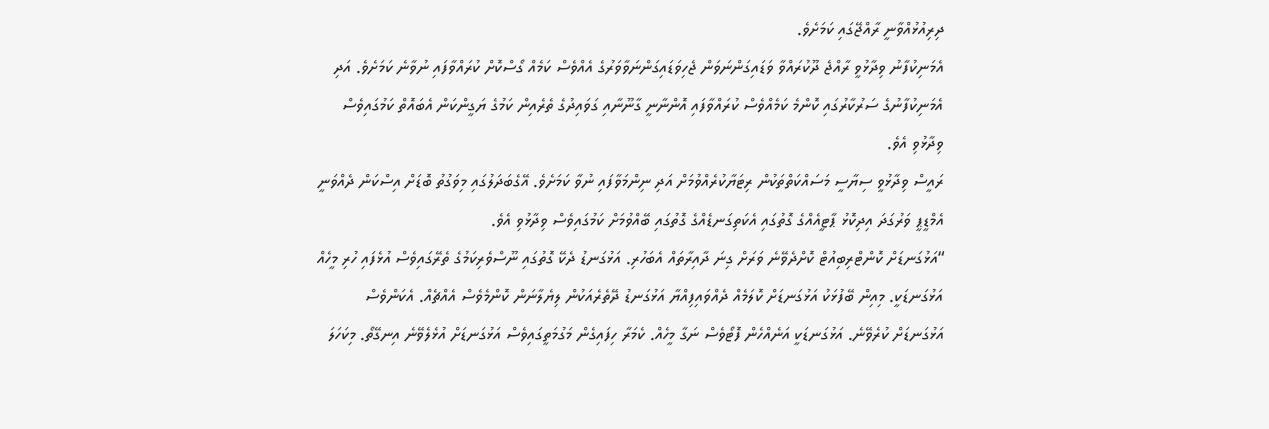ދިރިއުޅުއްވާނީ ރާއްޖޭގައި ކަމަށެވެ.
އެމަނިކުފާނު ވިދާޅުވީ ރާއްޖެ ދޫކުރައްވާ ވަޑައިގަންނަވަން ޖެހިވަޑައިގަންނަވާވަރުގެ އެއްވެސް ކަމެއް ގޯސްކޮށް ކުރައްވާފައި ނުވާނެ ކަމަށެވެ. އަދި އެމަނިކުފާނުގެ ސަރުކާރުގައި ކޮންމެ ކަމެއްވެސް ކުރައްވާފައި އޮންނާނީ ގާނޫނާއި ގަވައިދުގެ ތެރެއިން ކަމުގެ ޔަގީންކަން އެބައޮތް ކަމުގައިވެސް ވިދާޅުވި އެވެ.
ރައީސް ވިދާޅުވީ ސިޔާސީ މަސައްކަތްތަކުން ރިޓަޔާކުރެއްވުމަށް އަދި ނިންމަވާފައި ނުވާ ކަމަށެވެ. އޭގެބަދަލުގައި މިވަގުތު ބޮޑަށް އިސްކަން ދެއްވަނީ އެމްޑީޕީ ވަރުގަދަ އިދިކޮޅު ޕާޓީއެއްގެ ގޮތުގައި އެކަތިގަނޑެއްގެ ގޮތުގައި ބޭއްވުމަށް ކަމުގައިވެސް ވިދާޅުވި އެވެ.
“އަޅުގަނޑަށް ކޮންޓްރިބިއުޓް ކޮށްދެވޭނެ ވަރަށް ގިނަ ދާއިރާތައް އެބަހުރި. އަޅުގަނޑު ދެކޭ ގޮތުގައި ނޫސްވެރިކަމުގެ ތެރޭގައިވެސް އުޅެފައި ހުރި މީހެއް އަޅުގަނޑަކީ. މިއިން ބޭފުޅަކު އަޅުގަނޑަށް ކޮލަމެއް ދެއްވައިފިއްޔާ އަޅުގަނޑު ދޭތެރެއަކުން ލިޔެލާނަން ކޮންމެވެސް އެއްޗެއް. އެކަންވެސް އަޅުގަނޑަށް ކުރެވޭނެ. އަޅުގަނޑަކީ އަނެއްހެން ފޮޓޯވެސް ނަގާ މީހެއް. ކެމަރާ ހިފައިގެން މަގުމަތީގައިވެސް އަޅުގަނޑަށް އުޅެލެވޭނެ އިނގޭތޯ. މިކަހަލަ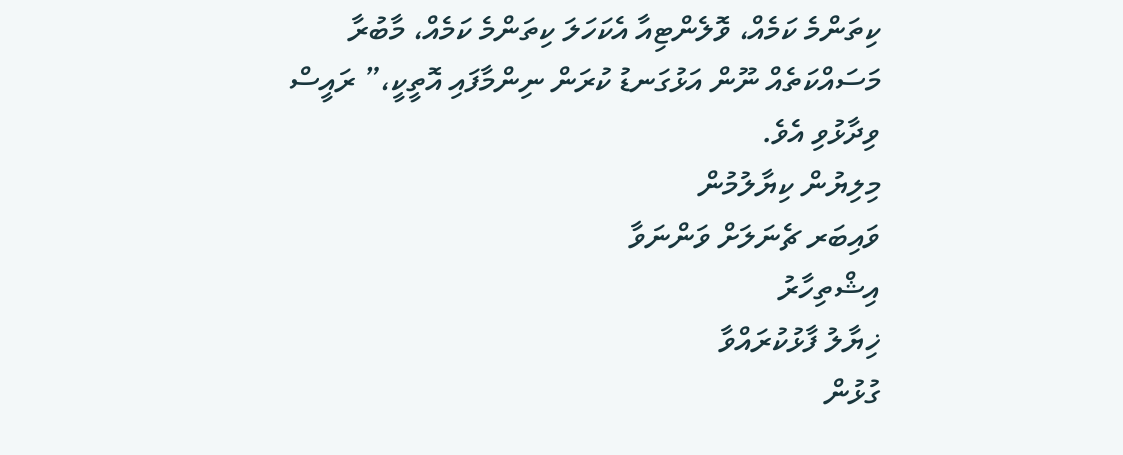ކިތަންމެ ކަމެއް، ވޮލެންޓިއާ އެކަހަލަ ކިތަންމެ ކަމެއް، މާބުރާ މަސައްކަތެއް ނޫން އަޅުގަނޑު ކުރަން ނިންމާފައި އޮތީކީ،” ރައީސް ވިދާޅުވި އެވެ.
މިލިޔުން ކިޔާލުމުން
ވައިބަރ ޗެނަލަށް ވަންނަވާ
އިޝްތިހާރު
ޚިޔާލު ފާޅުކުރައްވާ
ގުޅުން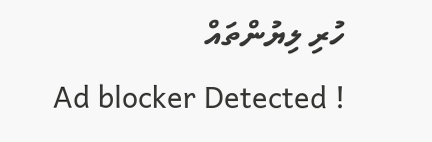ހުރި ލިޔުންތައް
Ad blocker Detected !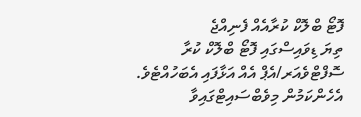ފޮޓޯ ބްލޮކް ކުރާއެއް ފެނިއްޖެ
ތިޔަ ޑިވައިސްގައި ފޮޓޯ ބްލޮކް ކުރާ ސޮފްޓްވެއަރ/އެޕް އެއް އަޅާފައި އެބަހުއްޓެވެ. އެހެންކަމުން މިވެބްސައިޓްގައިވާ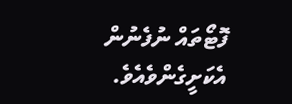ފޮޓޯތައް ނުފެނުން އެކަށީގެންވެއެވެ.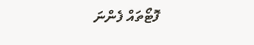ފޮޓޯތައް ފެންނަ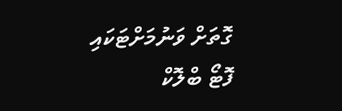ގޮތަށް ވަނުމަށްޓަކައި ފޮޓޯ ބްލޮކް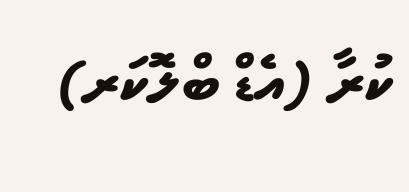ކުރާ (އެޑް ބްލޮކަރ)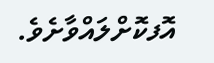އޮފކޮށްލައްވާށެވެ.